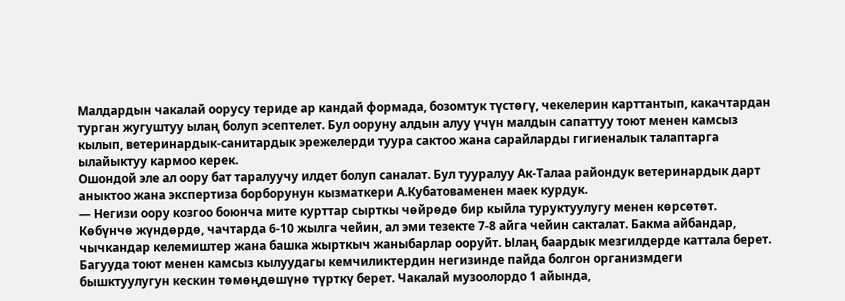Малдардын чакалай оорусу териде ар кандай формада, бозомтук түстөгү, чекелерин карттантып, какачтардан турган жугуштуу ылаң болуп эсептелет. Бул ооруну алдын алуу үчүн малдын сапаттуу тоют менен камсыз кылып, ветеринардык-санитардык эрежелерди туура сактоо жана сарайларды гигиеналык талаптарга ылайыктуу кармоо керек.
Ошондой эле ал оору бат таралуучу илдет болуп саналат. Бул тууралуу Ак-Талаа райондук ветеринардык дарт аныктоо жана экспертиза борборунун кызматкери А.Кубатоваменен маек курдук.
— Негизи оору козгоо боюнча мите курттар сырткы чөйрөдө бир кыйла туруктуулугу менен көрсөтөт. Көбүнчө жүндөрдө, чачтарда 6-10 жылга чейин, ал эми тезекте 7-8 айга чейин сакталат. Бакма айбандар, чычкандар келемиштер жана башка жырткыч жаныбарлар ооруйт. Ылаң баардык мезгилдерде каттала берет. Багууда тоют менен камсыз кылуудагы кемчиликтердин негизинде пайда болгон организмдеги бышктуулугун кескин төмөңдөшүнө түрткү берет. Чакалай музоолордо 1 айында,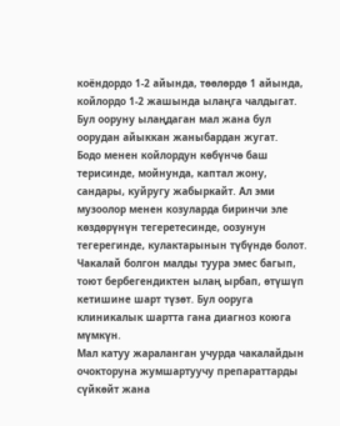коёндордо 1-2 айында, төөлөрдө 1 айында, койлордо 1-2 жашында ылаңга чалдыгат. Бул ооруну ылаңдаган мал жана бул оорудан айыккан жаныбардан жугат.
Бодо менен койлордун көбүнчө баш терисинде, мойнунда, каптал жону, сандары, куйругу жабыркайт. Ал эми музоолор менен козуларда биринчи эле көздөрүнүн тегеретесинде, оозунун тегерегинде, кулактарынын түбүндө болот.
Чакалай болгон малды туура эмес багып, тоют бербегендиктен ылаң ырбап, өтүшүп кетишине шарт түзөт. Бул ооруга клиникалык шартта гана диагноз коюга мүмкүн.
Мал катуу жараланган учурда чакалайдын очокторуна жумшартуучу препараттарды сүйкөйт жана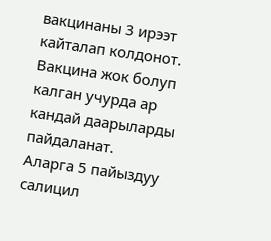вакцинаны 3 ирээт кайталап колдонот. Вакцина жок болуп калган учурда ар кандай даарыларды пайдаланат.
Аларга 5 пайыздуу салицил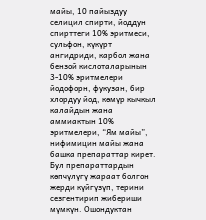майы, 10 пайыздуу селицил спирти, йоддун спирттеги 10% эритмеси, сульфон, күкүрт ангидриди, карбол жана бензой кислоталарынын 3-10% эритмелери йодофорн, фукузан, бир хлордуу йод, көмүр кычкыл калайдын жана аммиактын 10% эритмелери, “Ям майы”, нифимицин майы жана башка препараттар кирет.
Бул препараттардын көпчүлүгү жараат болгон жерди күйгүзүп, терини сезгентирип жибериши мүмкүн. Ошондуктан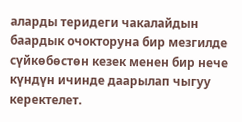аларды теридеги чакалайдын баардык очокторуна бир мезгилде сүйкөбөстөн кезек менен бир нече күндүн ичинде даарылап чыгуу керектелет.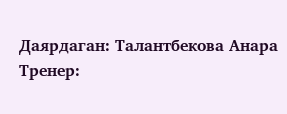Даярдаган: Талантбекова Анара
Тренер: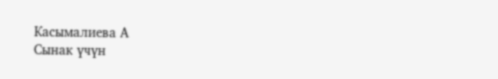Касымалиева А
Сынак үчүн